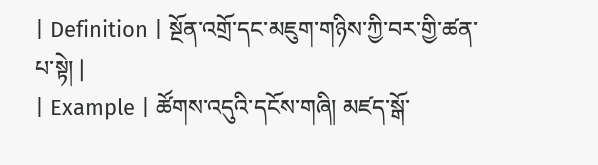| Definition | སྔོན་འགྲོ་དང་མཇུག་གཉིས་ཀྱི་བར་གྱི་ཚན་པ་སྟེ། |
| Example | ཚོགས་འདུའི་དངོས་གཞི། མཛད་སྒོ་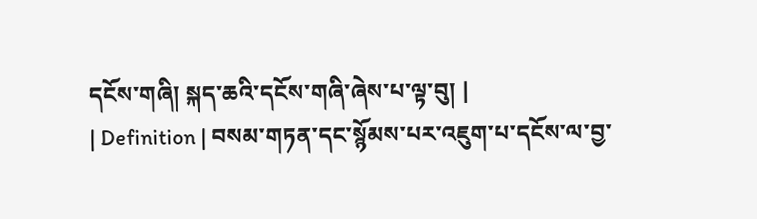དངོས་གཞི། སྐད་ཆའི་དངོས་གཞི་ཞེས་པ་ལྟ་བུ། |
| Definition | བསམ་གཏན་དང་སྙོམས་པར་འཇུག་པ་དངོས་ལ་བྱ་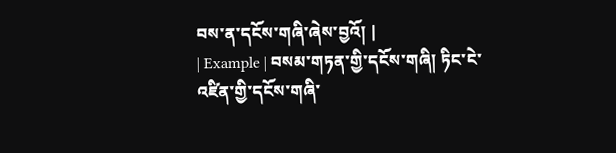བས་ན་དངོས་གཞི་ཞེས་བྱའོ། |
| Example | བསམ་གཏན་གྱི་དངོས་གཞི། ཏིང་ངེ་འཛིན་གྱི་དངོས་གཞི་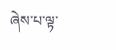ཞེས་པ་ལྟ་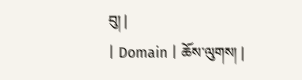བུ། |
| Domain | ཆོས་ལུགས། |